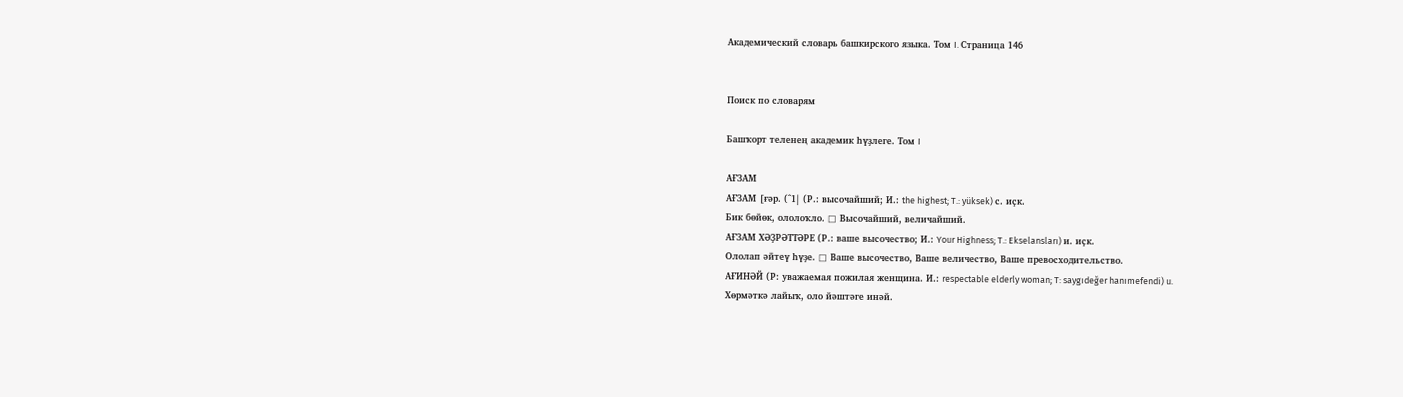Академический словарь башкирского языка. Том I. Страница 146


Поиск по словарям

Башҡорт теленең академик һүҙлеге. Том I

АҒЗАМ
АҒЗАМ [ғәр. (^1| (Р.: высочайший; И.: the highest; T.: yüksek) с. иҫк.
Бик бөйөк, ололоҡло. □ Высочайший, величайший.
АҒЗАМ ХӘҘРӘТТӘРЕ (Р.: ваше высочество; И.: Your Highness; T.: Ekselansları) и. иҫк.
Ололап әйтеү һүҙе. □ Ваше высочество, Ваше величество, Ваше превосходительство.
АҒИНӘЙ (Р: уважаемая пожилая женщина. И.: respectable elderly woman; T: saygıdeğer hanımefendi) u.
Хөрмәткә лайыҡ, оло йәштәге инәй.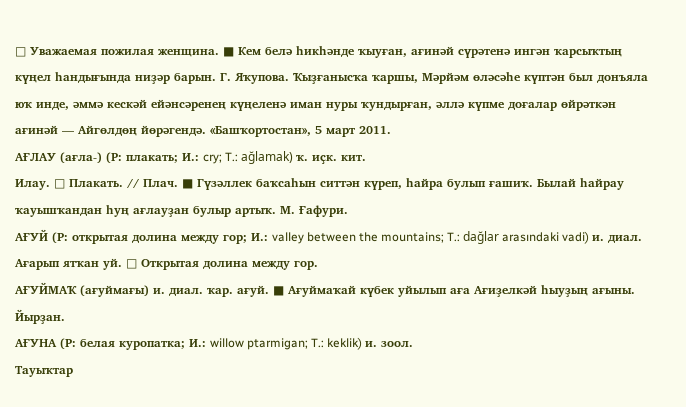□ Уважаемая пожилая женщина. ■ Кем белә һикһәнде ҡыуған, ағинәй сүрәтенә ингән ҡарсыҡтың күңел һандығында ниҙәр барын. Г. Яҡупова. Ҡыҙғанысҡа ҡаршы, Мәрйәм өләсәһе күптән был донъяла юҡ инде, әммә кескәй ейәнсәренең күңеленә иман нуры ҡундырған, әллә күпме доғалар өйрәткән ағинәй — Айгөлдөң йөрәгендә. «Башҡортостан», 5 март 2011.
АҒЛАУ (ағла-) (Р: плакать; И.: cry; T.: ağlamak) ҡ. иҫк. кит.
Илау. □ Плакать. // Плач. ■ Гүзәллек баҡсаһын ситтән күреп, һайра булып ғашиҡ. Былай һайрау ҡауышҡандан һуң ағлауҙан булыр артыҡ. М. Ғафури.
АҒУЙ (Р: открытая долина между гор; И.: valley between the mountains; T.: dağlar arasındaki vadi) и. диал.
Ағарып ятҡан уй. □ Открытая долина между гор.
АҒУЙМАҠ (ағуймағы) и. диал. ҡар. ағуй. ■ Ағуймаҡай күбек уйылып аға Ағиҙелкәй һыуҙың ағыны. Йырҙан.
АҒУНА (Р: белая куропатка; И.: willow ptarmigan; T.: keklik) и. зоол.
Тауыҡтар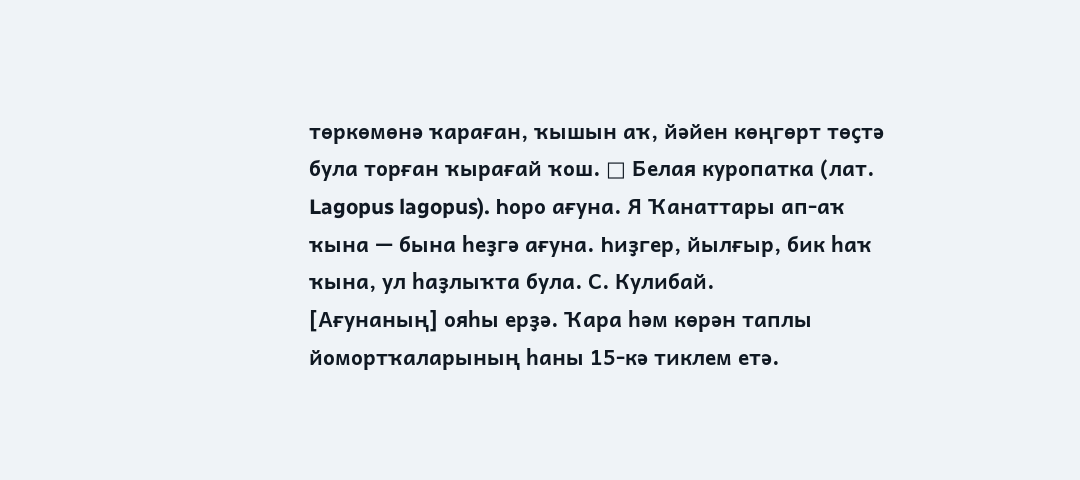төркөмөнә ҡараған, ҡышын аҡ, йәйен көңгөрт төҫтә була торған ҡырағай ҡош. □ Белая куропатка (лат. Lagopus lagopus). Һоро ағуна. Я Ҡанаттары ап-аҡ ҡына — бына һеҙгә ағуна. Һиҙгер, йылғыр, бик һаҡ ҡына, ул һаҙлыҡта була. С. Кулибай.
[Ағунаның] ояһы ерҙә. Ҡара һәм көрән таплы йомортҡаларының һаны 15-кә тиклем етә.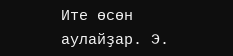Ите өсөн аулайҙар. Э.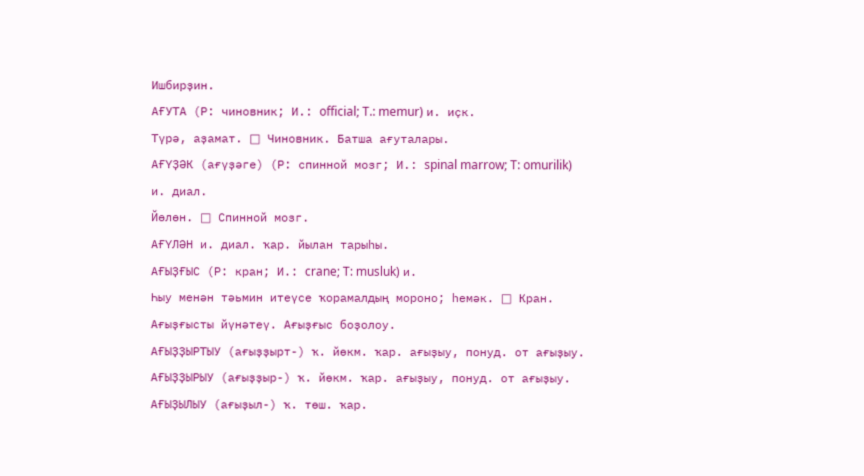Ишбирҙин.
АҒУТА (Р: чиновник; И.: official; T.: memur) и. иҫк.
Түрә, аҙамат. □ Чиновник. Батша ағуталары.
АҒҮҘӘК (ағүҙәге) (Р: спинной мозг; И.: spinal marrow; T: omurilik) и. диал.
Йөлөн. □ Спинной мозг.
АҒҮЛӘН и. диал. ҡар. йылан тарыһы.
АҒЫҘҒЫС (Р: кран; И.: crane; T: musluk) и.
Һыу менән тәьмин итеүсе ҡорамалдың мороно; һемәк. □ Кран. Ағыҙғысты йүнәтеү. Ағыҙғыс боҙолоу.
АҒЫҘҘЫРТЫУ (ағыҙҙырт-) ҡ. йөкм. ҡар. ағыҙыу, понуд. от ағыҙыу.
АҒЫҘҘЫРЫУ (ағыҙҙыр-) ҡ. йөкм. ҡар. ағыҙыу, понуд. от ағыҙыу.
АҒЫҘЫЛЫУ (ағыҙыл-) ҡ. төш. ҡар.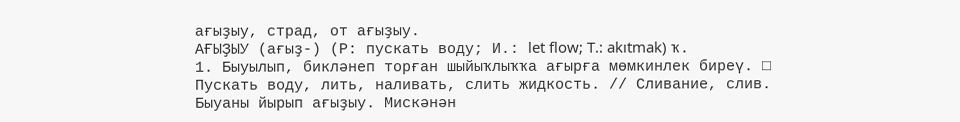ағыҙыу, страд, от ағыҙыу.
АҒЫҘЫУ (ағыҙ-) (Р: пускать воду; И.: let flow; T.: akıtmak) ҡ.
1. Быуылып, бикләнеп торған шыйыҡлыҡҡа ағырға мөмкинлек биреү. □ Пускать воду, лить, наливать, слить жидкость. // Сливание, слив. Быуаны йырып ағыҙыу. Мискәнән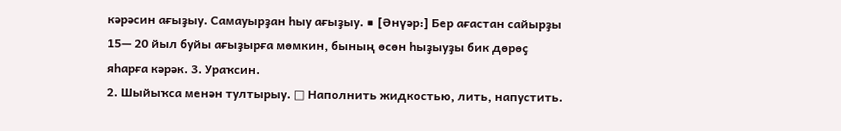кәрәсин ағыҙыу. Самауырҙан һыу ағыҙыу. ■ [Әнүәр:] Бер ағастан сайырҙы 15— 20 йыл буйы ағыҙырға мөмкин, бының өсөн һыҙыуҙы бик дөрөҫ яһарға кәрәк. 3. Ураҡсин.
2. Шыйыҡса менән тултырыу. □ Наполнить жидкостью, лить, напустить.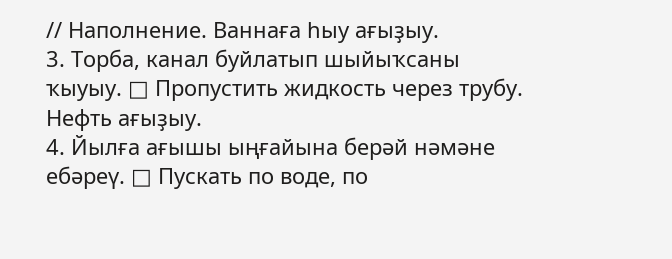// Наполнение. Ваннаға һыу ағыҙыу.
3. Торба, канал буйлатып шыйыҡсаны ҡыуыу. □ Пропустить жидкость через трубу. Нефть ағыҙыу.
4. Йылға ағышы ыңғайына берәй нәмәне ебәреү. □ Пускать по воде, по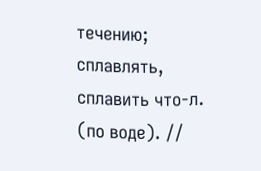течению; сплавлять, сплавить что-л. (по воде). //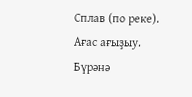Сплав (по реке). Ағас ағыҙыу. Бүрәнә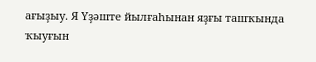ағыҙыу. Я Үҙәште йылғаһынан яҙғы ташҡында ҡыуғын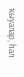ҡыуалар, һал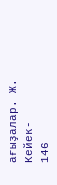ағыҙалар. Ж. Кейек-
146